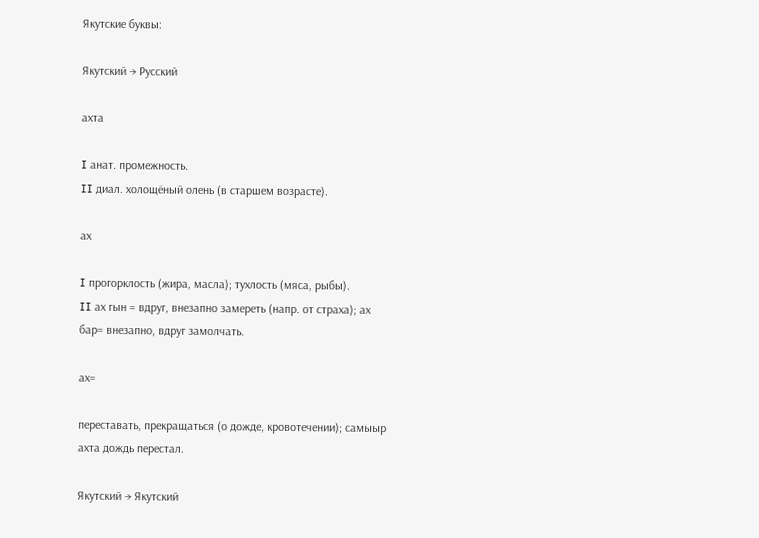Якутские буквы:

Якутский → Русский

ахта

I анат. промежность.
II диал. холощёный олень (в старшем возрасте).

ах

I прогорклость (жира, масла); тухлость (мяса, рыбы).
II ах гын = вдруг, внезапно замереть (напр. от страха); ах бар= внезапно, вдруг замолчать.

ах=

переставать, прекращаться (о дожде, кровотечении); самыыр ахта дождь перестал.

Якутский → Якутский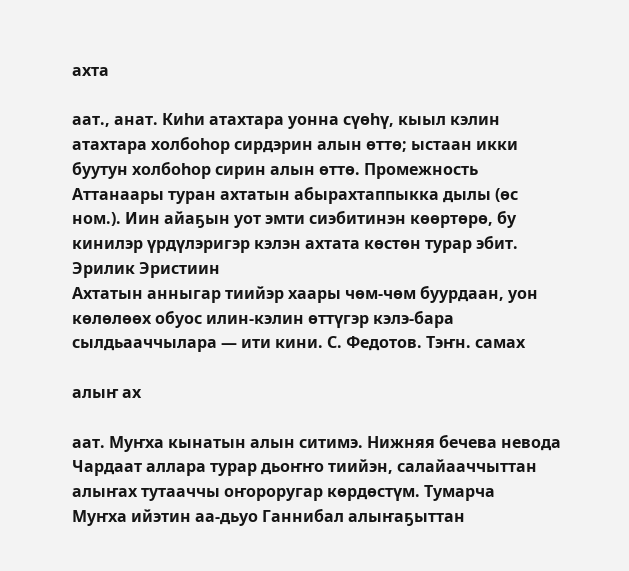ахта

аат., анат. Киһи атахтара уонна сүөһү, кыыл кэлин атахтара холбоһор сирдэрин алын өттө; ыстаан икки буутун холбоһор сирин алын өттө. Промежность
Аттанаары туран ахтатын абырахтаппыкка дылы (өс ном.). Иин айаҕын уот эмти сиэбитинэн көөртөрө, бу кинилэр үрдүлэригэр кэлэн ахтата көстөн турар эбит. Эрилик Эристиин
Ахтатын анныгар тиийэр хаары чөм-чөм буурдаан, уон көлөлөөх обуос илин-кэлин өттүгэр кэлэ-бара сылдьааччылара — ити кини. С. Федотов. Тэҥн. самах

алыҥ ах

аат. Муҥха кынатын алын ситимэ. Нижняя бечева невода
Чардаат аллара турар дьоҥҥо тиийэн, салайааччыттан алыҥах тутааччы оҥороругар көрдөстүм. Тумарча
Муҥха ийэтин аа-дьуо Ганнибал алыҥаҕыттан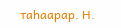таһаарар. Н.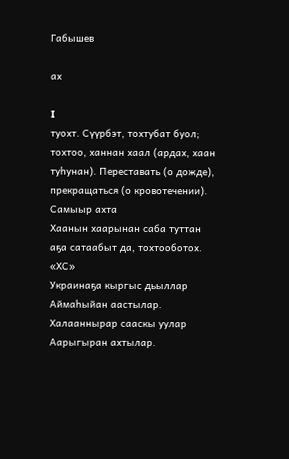Габышев

ах

I
туохт. Сүүрбэт, тохтубат буол; тохтоо, ханнан хаал (ардах, хаан туһунан). Переставать (о дожде), прекращаться (о кровотечении). Самыыр ахта
Хаанын хаарынан саба туттан аҕа сатаабыт да, тохтооботох. «ХС»
Украинаҕа кыргыс дьыллар Аймаһыйан аастылар. Халааннырар сааскы уулар Аарыгыран ахтылар.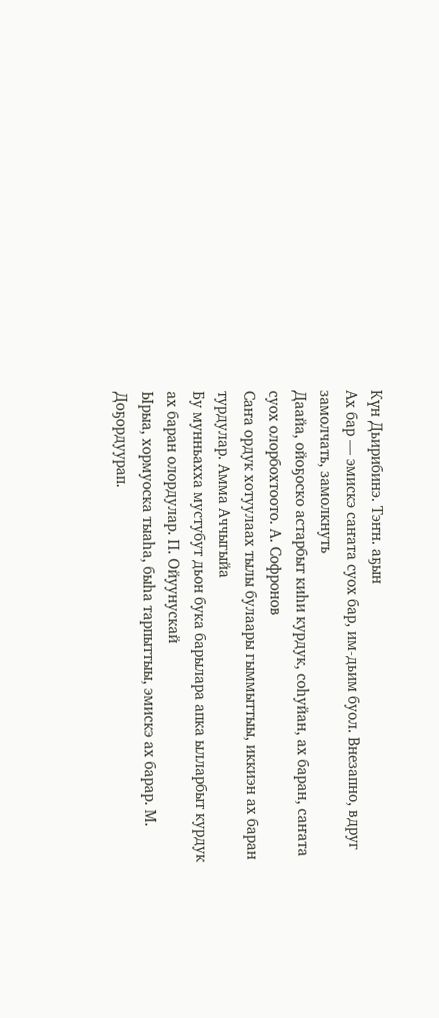Күн Дьирибинэ. Тэҥн. аҕын
Ах бар — эмискэ саҥата суох бар, им-дьим буол. Внезапно, вдруг замолчать, замолкнуть
Даайа, ойоҕоско астарбыт киһи курдук, соһуйан, ах баран, саҥата суох олорбохтоото. А. Софронов
Саҥа ордук хотуулаах тылы булаары гыммыттыы, иккиэн ах баран турдулар. Амма Аччыгыйа
Бу мунньахха мустубут дьон бука барылара апка ылларбыт курдук ах баран олордулар. П. Ойуунускай
Ырыа, хормуоска тыаһа, быһа тарпыттыы, эмискэ ах барар. М. Доҕордуурап.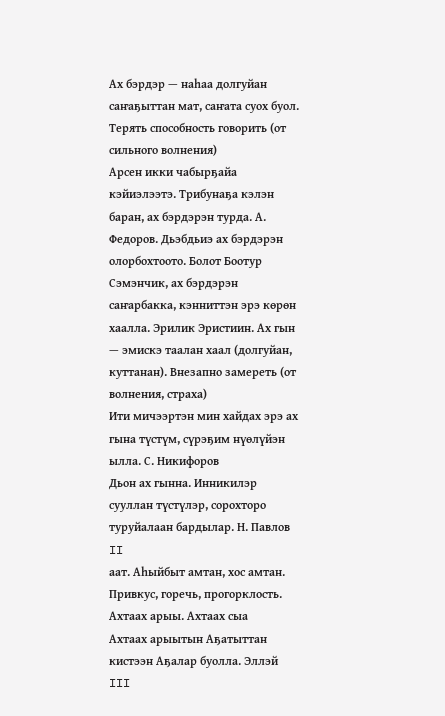Ах бэрдэр — наһаа долгуйан саҥаҕыттан мат, саҥата суох буол. Терять способность говорить (от сильного волнения)
Арсен икки чабырҕайа кэйиэлээтэ. Трибунаҕа кэлэн баран, ах бэрдэрэн турда. А. Федоров. Дьэбдьиэ ах бэрдэрэн олорбохтоото. Болот Боотур
Сэмэнчик, ах бэрдэрэн саҥарбакка, кэнниттэн эрэ көрөн хаалла. Эрилик Эристиин. Ах гын — эмискэ таалан хаал (долгуйан, куттанан). Внезапно замереть (от волнения, страха)
Ити мичээртэн мин хайдах эрэ ах гына түстүм, сүрэҕим нүөлүйэн ылла. С. Никифоров
Дьон ах гынна. Инникилэр сууллан түстүлэр, сорохторо туруйалаан бардылар. Н. Павлов
II
аат. Аһыйбыт амтан, хос амтан. Привкус, горечь, прогорклость. Ахтаах арыы. Ахтаах сыа
Ахтаах арыытын Аҕатыттан кистээн Аҕалар буолла. Эллэй
III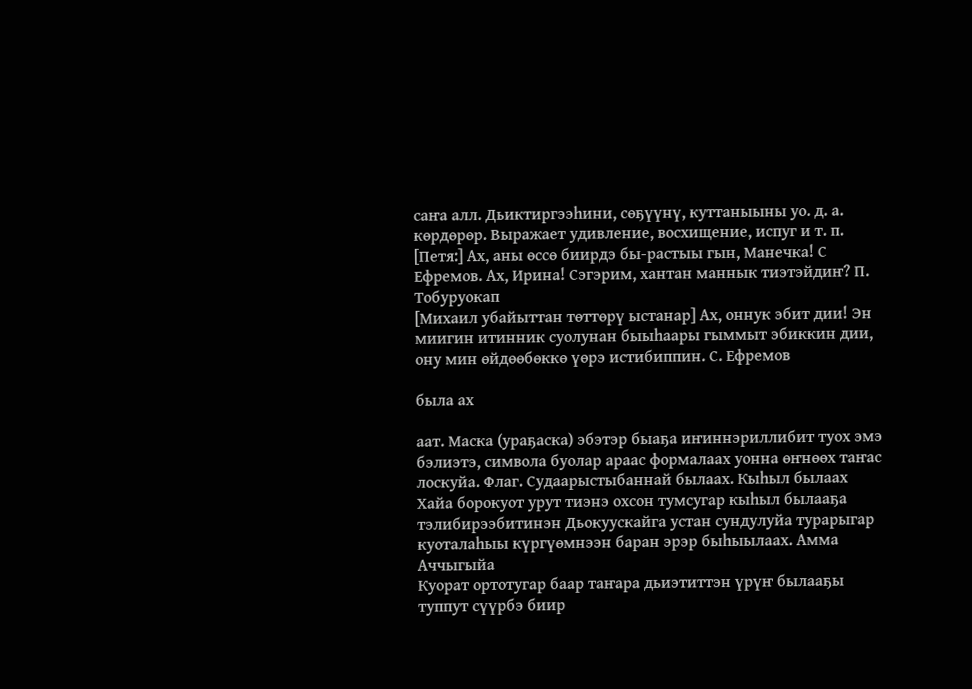саҥа алл. Дьиктиргээһини, сөҕүүнү, куттаныыны уо. д. а. көрдөрөр. Выражает удивление, восхищение, испуг и т. п. [Петя:] Ах, аны өссө биирдэ бы-растыы гын, Манечка! С
Ефремов. Ах, Ирина! Сэгэрим, хантан маннык тиэтэйдиҥ? П. Тобуруокап
[Михаил убайыттан төттөрү ыстанар] Ах, оннук эбит дии! Эн миигин итинник суолунан быыһаары гыммыт эбиккин дии, ону мин өйдөөбөккө үөрэ истибиппин. С. Ефремов

была ах

аат. Маска (ураҕаска) эбэтэр быаҕа иҥиннэриллибит туох эмэ бэлиэтэ, символа буолар араас формалаах уонна өҥнөөх таҥас лоскуйа. Флаг. Судаарыстыбаннай былаах. Кыһыл былаах
Хайа борокуот урут тиэнэ охсон тумсугар кыһыл былааҕа тэлибирээбитинэн Дьокуускайга устан сундулуйа турарыгар куоталаһыы күргүөмнээн баран эрэр быһыылаах. Амма Аччыгыйа
Куорат ортотугар баар таҥара дьиэтиттэн үрүҥ былааҕы туппут сүүрбэ биир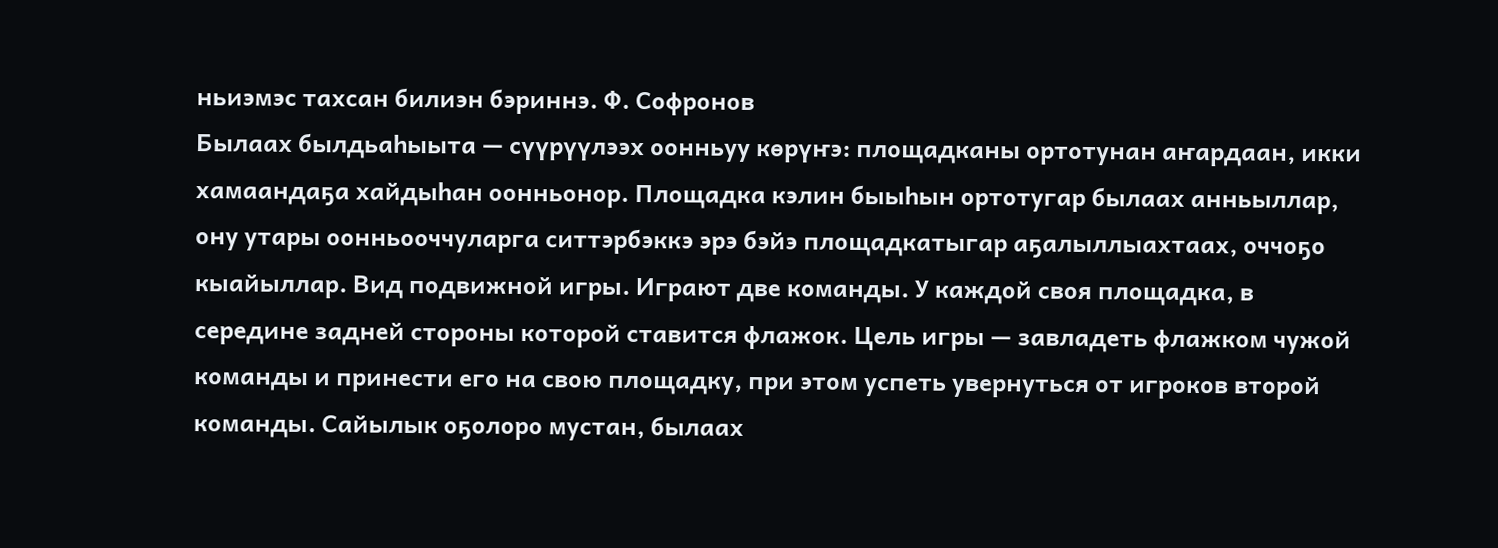ньиэмэс тахсан билиэн бэриннэ. Ф. Софронов
Былаах былдьаһыыта — сүүрүүлээх оонньуу көрүҥэ: площадканы ортотунан аҥардаан, икки хамаандаҕа хайдыһан оонньонор. Площадка кэлин быыһын ортотугар былаах анньыллар, ону утары оонньооччуларга ситтэрбэккэ эрэ бэйэ площадкатыгар аҕалыллыахтаах, оччоҕо кыайыллар. Вид подвижной игры. Играют две команды. У каждой своя площадка, в середине задней стороны которой ставится флажок. Цель игры — завладеть флажком чужой команды и принести его на свою площадку, при этом успеть увернуться от игроков второй команды. Сайылык оҕолоро мустан, былаах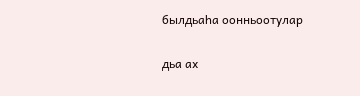былдьаһа оонньоотулар

дьа ах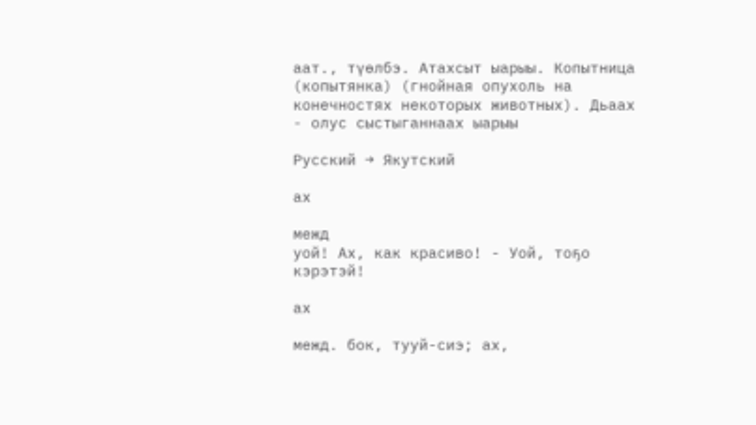аат., түөлбэ. Атахсыт ыарыы. Копытница (копытянка) (гнойная опухоль на конечностях некоторых животных). Дьаах - олус сыстыганнаах ыарыы

Русский → Якутский

ах

межд
уой! Ах, как красиво! - Уой, тоҕо кэрэтэй!

ах

межд. бок, тууй-сиэ; ах,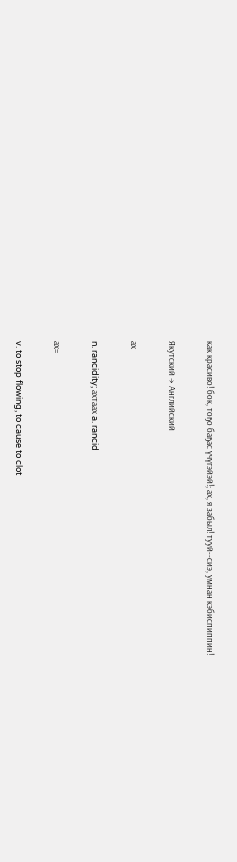как красиво! бок, тоҕо баҕас үчүгэйэй!; ах, я забыл! тууй--сиэ, умнан кэбиспиппин!

Якутский → Английский

ах

n. rancidity; ахтаах a. rancid

ах=

v. to stop flowing, to cause to clot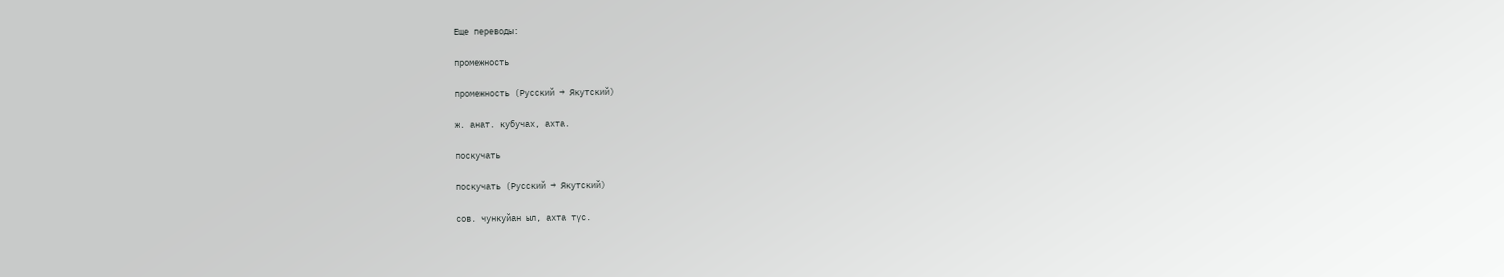Еще переводы:

промежность

промежность (Русский → Якутский)

ж. анат. кубучах, ахта.

поскучать

поскучать (Русский → Якутский)

сов. чункуйан ыл, ахта түс.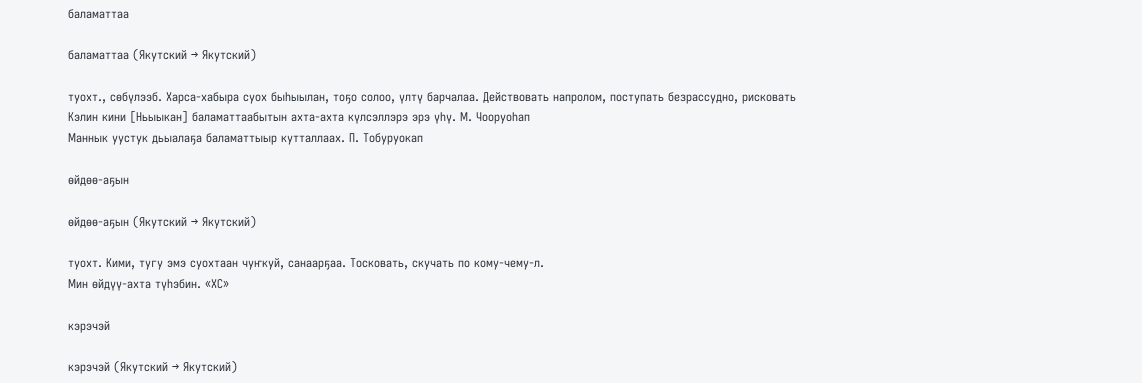баламаттаа

баламаттаа (Якутский → Якутский)

туохт., сөбүлээб. Харса-хабыра суох быһыылан, тоҕо солоо, үлтү барчалаа. Действовать напролом, поступать безрассудно, рисковать
Кэлин кини [Ньыыкан] баламаттаабытын ахта-ахта күлсэллэрэ эрэ үһү. М. Чооруоһап
Маннык уустук дьыалаҕа баламаттыыр кутталлаах. П. Тобуруокап

өйдөө-аҕын

өйдөө-аҕын (Якутский → Якутский)

туохт. Кими, тугу эмэ суохтаан чуҥкуй, санаарҕаа. Тосковать, скучать по кому-чему-л.
Мин өйдүү-ахта түһэбин. «ХС»

кэрэчэй

кэрэчэй (Якутский → Якутский)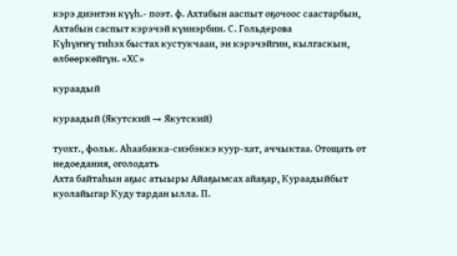кэрэ диэнтэн күүһ.- поэт. ф. Ахтабын ааспыт оҕочоос саастарбын, Ахтабын саспыт кэрэчэй күннэрбин. С. Гольдерова
Күһүҥҥү тиһэх быстах кустукчаан, эн кэрэчэйгин, кылгаскын, өлбөөркөйгүн. «ХС»

кураадый

кураадый (Якутский → Якутский)

туохт., фольк. Аһаабакка-сиэбэккэ куур-хат, аччыктаа. Отощать от недоедания, оголодать
Ахта байтаһын аҕыс атыыры Айаҕымсах айаҕар, Кураадыйбыт куолайыгар Куду тардан ылла. П.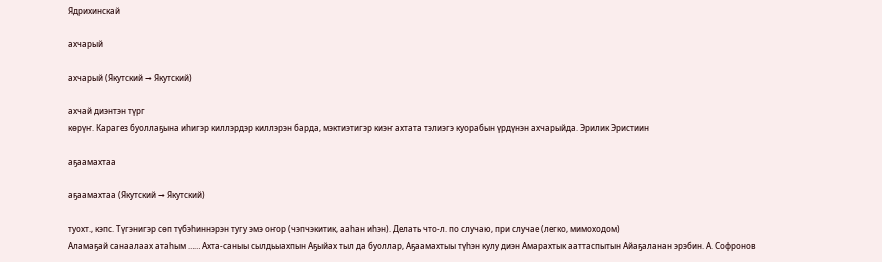Ядрихинскай

ахчарый

ахчарый (Якутский → Якутский)

ахчай диэнтэн түрг
көрүҥ. Карагез буоллаҕына иһигэр киллэрдэр киллэрэн барда, мэктиэтигэр киэҥ ахтата тэлиэгэ куорабын үрдүнэн ахчарыйда. Эрилик Эристиин

аҕаамахтаа

аҕаамахтаа (Якутский → Якутский)

туохт., кэпс. Түгэнигэр сөп түбэһиннэрэн тугу эмэ оҥор (чэпчэкитик, ааһан иһэн). Делать что-л. по случаю, при случае (легко, мимоходом)
Аламаҕай санаалаах атаһым …… Ахта-саныы сылдьыахпын Аҕыйах тыл да буоллар, Аҕаамахтыы түһэн кулу диэн Амарахтык ааттаспытын Айаҕаланан эрэбин. А. Софронов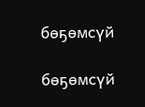бөҕөмсүй

бөҕөмсүй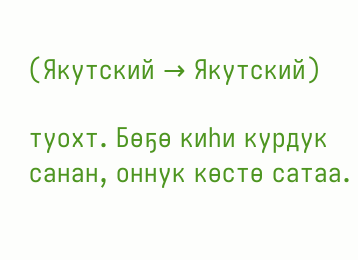(Якутский → Якутский)

туохт. Бөҕө киһи курдук санан, оннук көстө сатаа.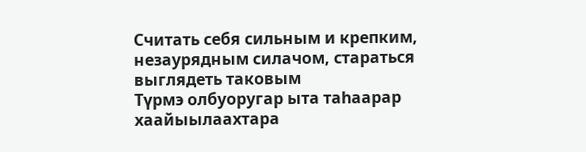Считать себя сильным и крепким, незаурядным силачом, стараться выглядеть таковым
Түрмэ олбуоругар ыта таһаарар хаайыылаахтара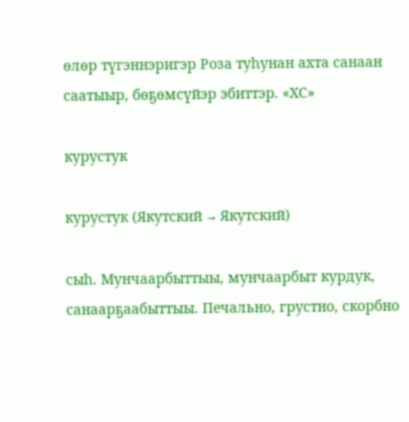өлөр түгэннэригэр Роза туһунан ахта санаан саатыыр, бөҕөмсүйэр эбиттэр. «ХС»

курустук

курустук (Якутский → Якутский)

сыһ. Мунчаарбыттыы, мунчаарбыт курдук, санаарҕаабыттыы. Печально, грустно, скорбно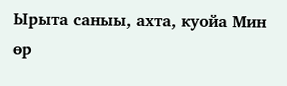Ырыта саныы, ахта, куойа Мин өр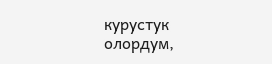курустук олордум,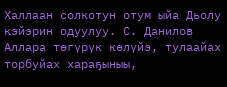Халлаан солкотун отум ыйа Дьолу кэйэрин одуулуу. С. Данилов
Аллара төгүрүк көлүйэ, тулаайах торбуйах хараҕыныы,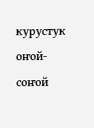курустук оҥой-соҥой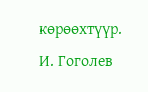көрөөхтүүр. И. Гоголев